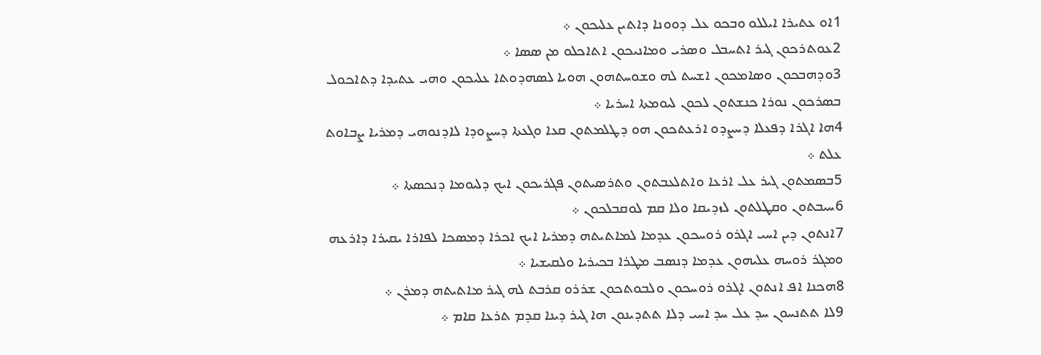1ܐܘ ܥܬܝܪܐ ܐܝܠܠܘ ܘܒܟܘ ܥܠ ܕܘܘܢܐ ܕܐܬܝܢ ܥܠܝܟܘܢ ܀
2ܥܘܬܪܟܘܢ ܓܝܪ ܐܬܚܒܠ ܘܤܪܝ ܘܡܐܢܝܟܘܢ ܐܬܐܟܠܘ ܡܢ ܤܤܐ ܀
3ܘܕܗܒܟܘܢ ܘܤܐܡܟܘܢ ܐܫܚܬ ܠܗ ܘܫܘܚܬܗܘܢ ܗܘܝܐ ܠܤܗܕܘܬܐ ܥܠܝܟܘܢ ܘܗܝ ܥܬܝܕܐ ܕܬܐܟܘܠ ܒܤܪܟܘܢ ܢܘܪܐ ܟܢܫܬܘܢ ܠܟܘܢ ܠܝܘܡܬܐ ܐܚܪܝܐ ܀
4ܗܐ ܐܓܪܐ ܕܦܥܠܐ ܕܚܨܕܘ ܐܪܥܬܟܘܢ ܗܘ ܕܛܠܡܬܘܢ ܩܥܐ ܘܓܥܬܐ ܕܚܨܘܕܐ ܠܐܕܢܘܗܝ ܕܡܪܝܐ ܨܒܐܘܬ ܥܠܬ ܀
5ܒܤܡܬܘܢ ܓܝܪ ܥܠ ܐܪܥܐ ܘܐܬܠܥܒܬܘܢ ܘܬܪܤܝܬܘܢ ܦܓܪܝܟܘܢ ܐܝܟ ܕܠܝܘܡܐ ܕܢܟܤܬܐ ܀
6ܚܝܒܬܘܢ ܘܩܛܠܬܘܢ ܠܙܕܝܩܐ ܘܠܐ ܩܡ ܠܘܩܒܠܟܘܢ ܀
7ܐܢܬܘܢ ܕܝܢ ܐܚܝ ܐܓܪܘ ܪܘܚܟܘܢ ܥܕܡܐ ܠܡܐܬܝܬܗ ܕܡܪܝܐ ܐܝܟ ܐܟܪܐ ܕܡܤܟܐ ܠܦܐܪܐ ܝܩܝܪܐ ܕܐܪܥܗ ܘܡܓܪ ܪܘܚܗ ܥܠܝܗܘܢ ܥܕܡܐ ܕܢܤܒ ܡܛܪܐ ܒܟܝܪܝܐ ܘܠܩܝܫܝܐ ܀
8ܗܟܢܐ ܐܦ ܐܢܬܘܢ ܐܓܪܘ ܪܘܚܟܘܢ ܘܠܒܘܬܟܘܢ ܫܪܪܘ ܩܪܒܬ ܠܗ ܓܝܪ ܡܐܬܝܬܗ ܕܡܪܢ ܀
9ܠܐ ܬܬܢܚܘܢ ܚܕ ܥܠ ܚܕ ܐܚܝ ܕܠܐ ܬܬܕܝܢܘܢ ܗܐ ܓܝܪ ܕܝܢܐ ܩܕܡ ܬܪܥܐ ܩܐܡ ܀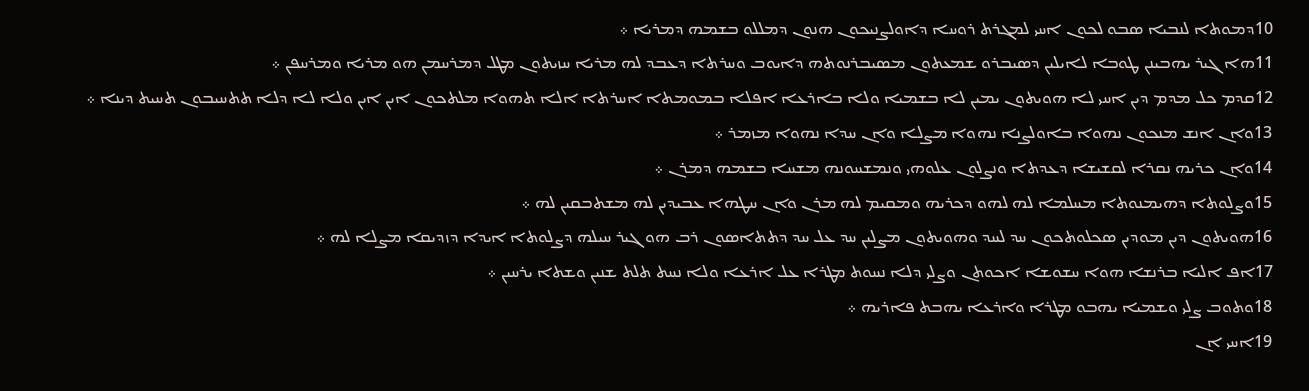10ܕܡܘܬܐ ܠܢܒܝܐ ܤܒܘ ܠܟܘܢ ܐܚܝ ܠܡܓܪܬ ܪܘܚܐ ܕܐܘܠܨܢܝܟܘܢ ܗܢܘܢ ܕܡܠܠܘ ܒܫܡܗ ܕܡܪܝܐ ܀
11ܗܐ ܓܝܪ ܝܗܒܝܢܢ ܛܘܒܐ ܠܐܝܠܝܢ ܕܤܝܒܪܘ ܫܡܥܬܘܢ ܡܤܝܒܪܢܘܬܗ ܕܐܝܘܒ ܘܚܪܬܐ ܕܥܒܕ ܠܗ ܡܪܝܐ ܚܙܝܬܘܢ ܡܛܠ ܕܡܪܚܡܢ ܗܘ ܡܪܝܐ ܘܡܪܚܦܢ ܀
12ܩܕܡ ܟܠ ܡܕܡ ܕܝܢ ܐܚܝ ܠܐ ܗܘܝܬܘܢ ܝܡܝܢ ܠܐ ܒܫܡܝܐ ܘܠܐ ܒܐܪܥܐ ܐܦܠܐ ܒܡܘܡܬܐ ܐܚܪܬܐ ܐܠܐ ܬܗܘܐ ܡܠܬܟܘܢ ܐܝܢ ܐܝܢ ܘܠܐ ܠܐ ܕܠܐ ܬܬܚܝܒܘܢ ܬܚܝܬ ܕܝܢܐ ܀
13ܘܐܢ ܐܢܫ ܡܢܟܘܢ ܢܗܘܐ ܒܐܘܠܨܢܐ ܢܗܘܐ ܡܨܠܐ ܘܐܢ ܚܕܐ ܢܗܘܐ ܡܙܡܪ ܀
14ܘܐܢ ܟܪܝܗ ܢܩܪܐ ܠܩܫܝܫܐ ܕܥܕܬܐ ܘܢܨܠܘܢ ܥܠܘܗܝ ܘܢܡܫܚܘܢܗ ܡܫܚܐ ܒܫܡܗ ܕܡܪܢ ܀
15ܘܨܠܘܬܐ ܕܗܝܡܢܘܬܐ ܡܚܠܡܐ ܠܗ ܠܗܘ ܕܟܪܝܗ ܘܡܩܝܡ ܠܗ ܡܪܢ ܘܐܢ ܚܛܗܐ ܥܒܝܕܝܢ ܠܗ ܡܫܬܒܩܝܢ ܠܗ ܀
16ܗܘܝܬܘܢ ܕܝܢ ܡܘܕܝܢ ܤܟܠܘܬܟܘܢ ܚܕ ܠܚܕ ܘܗܘܝܬܘܢ ܡܨܠܝܢ ܚܕ ܥܠ ܚܕ ܕܬܬܐܤܘܢ ܪܒ ܗܘ ܓܝܪ ܚܝܠܗ ܕܨܠܘܬܐ ܐܝܕܐ ܕܙܕܝܩܐ ܡܨܠܐ ܠܗ ܀
17ܐܦ ܐܠܝܐ ܒܪܢܫܐ ܗܘܐ ܚܫܘܫܐ ܐܟܘܬܢ ܘܨܠܝ ܕܠܐ ܢܚܘܬ ܡܛܪܐ ܥܠ ܐܪܥܐ ܘܠܐ ܢܚܬ ܬܠܬ ܫܢܝܢ ܘܫܬܐ ܝܪܚܝܢ ܀
18ܘܬܘܒ ܨܠܝ ܘܫܡܝܐ ܝܗܒܘ ܡܛܪܐ ܘܐܪܥܐ ܝܗܒܬ ܦܐܪܝܗ ܀
19ܐܚܝ ܐܢ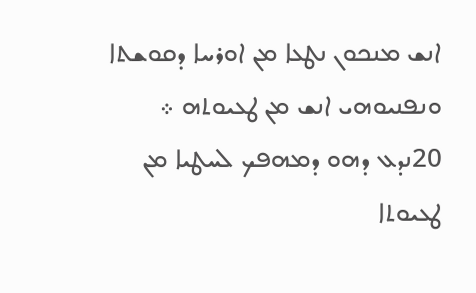ܐܢܫ ܡܢܟܘܢ ܢܛܥܐ ܡܢ ܐܘܪܚܐ ܕܩܘܫܬܐ ܘܢܦܢܝܘܗܝ ܐܢܫ ܡܢ ܛܥܝܘܬܗ ܀
20ܢܕܥ ܕܗܘ ܕܡܗܦܟ ܠܚܛܝܐ ܡܢ ܛܥܝܘܬܐ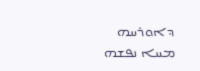ܕܐܘܪܚܗ ܡܚܐ ܢܦܫܗ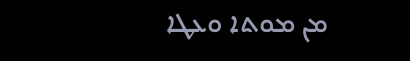ܡܢ ܡܘܬܐ ܘܥܛܐ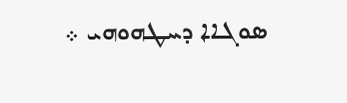ܤܘܓܐܐ ܕܚܛܗܘܗܝ ܀